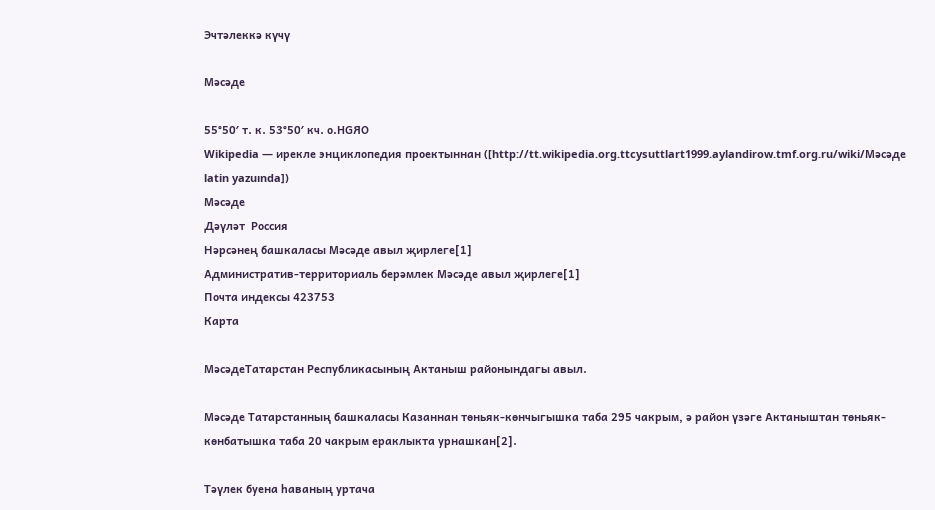Эчтәлеккә күчү

Мәсәде

55°50′ т. к. 53°50′ кч. о.HGЯO
Wikipedia — ирекле энциклопедия проектыннан ([http://tt.wikipedia.org.ttcysuttlart1999.aylandirow.tmf.org.ru/wiki/Мәсәде latin yazuında])
Мәсәде
Дәүләт  Россия
Нәрсәнең башкаласы Мәсәде авыл җирлеге[1]
Административ-территориаль берәмлек Мәсәде авыл җирлеге[1]
Почта индексы 423753
Карта

МәсәдеТатарстан Республикасының Актаныш районындагы авыл.

Мәсәде Татарстанның башкаласы Казаннан төньяк-көнчыгышка таба 295 чакрым, ә район үзәге Актаныштан төньяк-көнбатышка таба 20 чакрым ераклыкта урнашкан[2].

Тәүлек буена һаваның уртача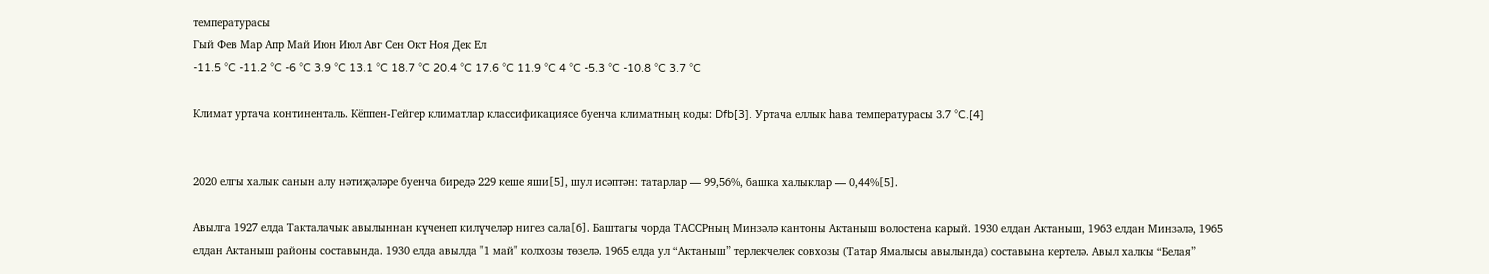температурасы
Гый Фев Мар Апр Май Июн Июл Авг Сен Окт Ноя Дек Ел
-11.5 °C -11.2 °C -6 °C 3.9 °C 13.1 °C 18.7 °C 20.4 °C 17.6 °C 11.9 °C 4 °C -5.3 °C -10.8 °C 3.7 °C

Климат уртача континенталь. Кёппен-Гейгер климатлар классификациясе буенча климатның коды: Dfb[3]. Уртача еллык һава температурасы 3.7 °C.[4]


2020 елгы халык санын алу нәтиҗәләре буенча биредә 229 кеше яши[5], шул исәптән: татарлар — 99,56%, башка халыклар — 0,44%[5].

Авылга 1927 елда Такталачык авылыннан күченеп килүчеләр нигез сала[6]. Баштагы чорда ТАССРның Минзәлә кантоны Актаныш волостена карый. 1930 елдан Актаныш, 1963 елдан Минзәлә, 1965 елдан Актаныш районы составында. 1930 елда авылда "1 май" колхозы төзелә. 1965 елда ул “Актаныш” терлекчелек совхозы (Татар Ямалысы авылында) составына кертелә. Авыл халкы “Белая”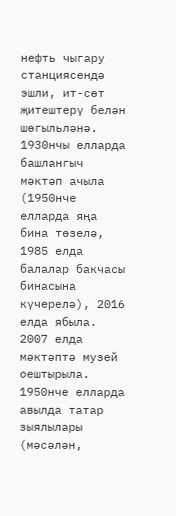нефть чыгару станциясендә эшли, ит-сөт җитештерү белән шөгыльләнә. 1930нчы елларда башлангыч мәктәп ачыла (1950нче елларда яңа бина төзелә, 1985 елда балалар бакчасы бинасына күчерелә), 2016 елда ябыла. 2007 елда мәктәптә музей оештырыла. 1950нче елларда авылда татар зыялылары (мәсәлән,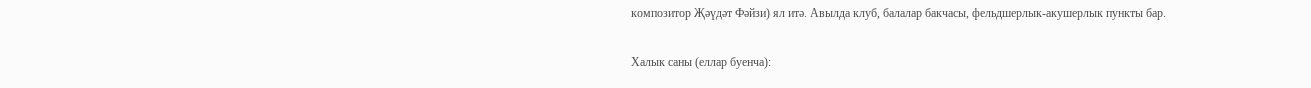композитор Җәүдәт Фәйзи) ял итә. Авылда клуб, балалар бакчасы, фельдшерлык-акушерлык пункты бар.

Халык саны (еллар буенча):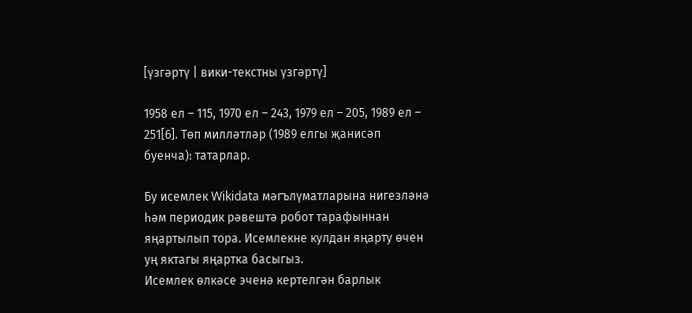[үзгәртү | вики-текстны үзгәртү]

1958 ел – 115, 1970 ел – 243, 1979 ел – 205, 1989 ел – 251[6]. Төп милләтләр (1989 елгы җанисәп буенча): татарлар.

Бу исемлек Wikidata мәгълүматларына нигезләнә һәм периодик рәвештә робот тарафыннан яңартылып тора. Исемлекне кулдан яңарту өчен уң яктагы яңартка басыгыз.
Исемлек өлкәсе эченә кертелгән барлык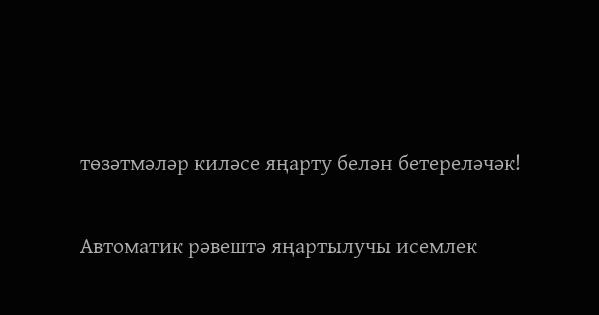төзәтмәләр киләсе яңарту белән бетереләчәк!

Автоматик рәвештә яңартылучы исемлек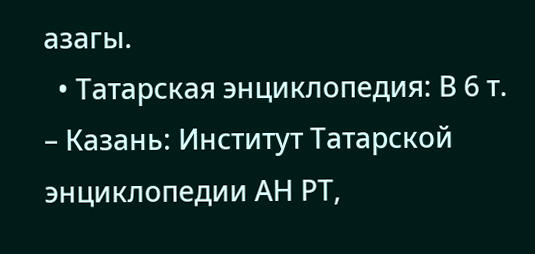азагы.
  • Татарская энциклопедия: В 6 т. – Казань: Институт Татарской энциклопедии АН РТ,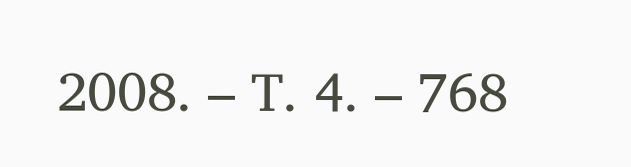2008. – Т. 4. – 768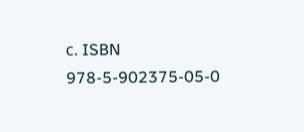с. ISBN 978-5-902375-05-0